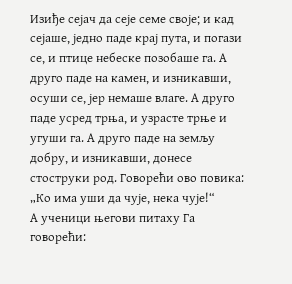Изиђе сејач да сеје семе своје; и кад сејаше, једно паде крај пута, и погази се, и птице небеске позобаше га. А друго паде на камен, и изникавши, осуши се, јер немаше влаге. А друго паде усред трња, и узрасте трње и угуши га. А друго паде на земљу добру, и изникавши, донесе стоструки род. Говорећи ово повика: „Ко има уши да чује, нека чује!“
А ученици његови питаху Га говорећи: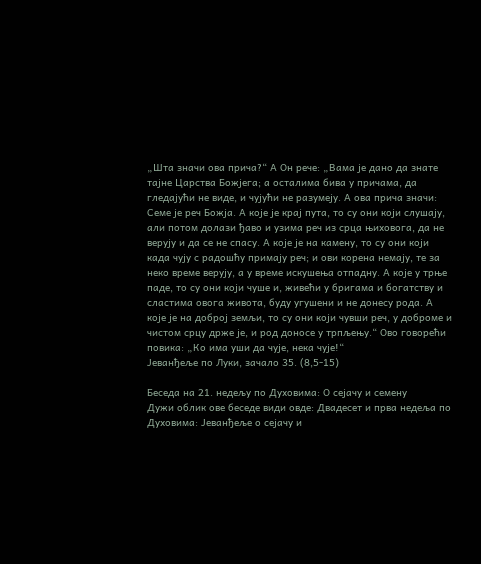„Шта значи ова прича?“ А Он рече: „Вама је дано да знате тајне Царства Божјега; а осталима бива у причама, да гледајући не виде, и чујући не разумеју. А ова прича значи: Семе је реч Божја. А које је крај пута, то су они који слушају, али потом долази ђаво и узима реч из срца њиховога, да не верују и да се не спасу. А које је на камену, то су они који када чују с радошћу примају реч; и ови корена немају, те за неко време верују, а у време искушења отпадну. А које у трње паде, то су они који чуше и, живећи у бригама и богатству и сластима овога живота, буду угушени и не донесу рода. А које је на доброј земљи, то су они који чувши реч, у доброме и чистом срцу држе је, и род доносе у трпљењу.“ Ово говорећи повика: „Ко има уши да чује, нека чује!“
Јеванђеље по Луки, зачало 35. (8,5-15)

Беседа на 21. недељу по Духовима: О сејачу и семену
Дужи облик ове беседе види овде: Двадесет и прва недеља по Духовима: Јеванђеље о сејачу и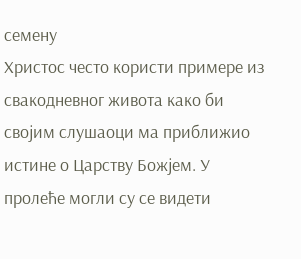семену
Христос често користи примере из свакодневног живота како би својим слушаоци ма приближио истине о Царству Божјем. У пролеће могли су се видети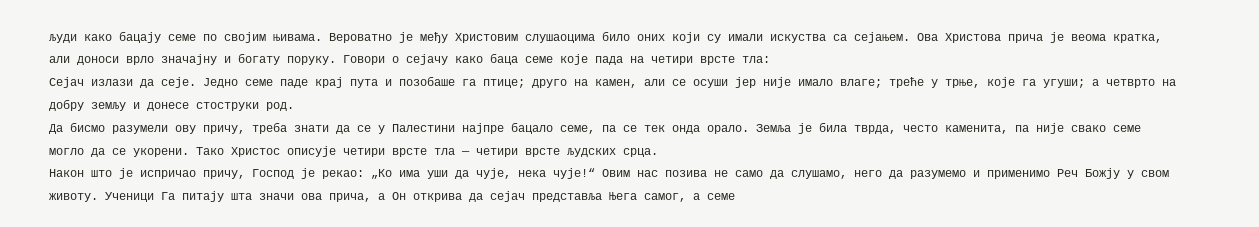људи како бацају семе по својим њивама. Вероватно је међу Христовим слушаоцима било оних који су имали искуства са сејањем. Ова Христова прича је веома кратка, али доноси врло значајну и богату поруку. Говори о сејачу како баца семе које пада на четири врсте тла:
Сејач излази да сеје. Једно семе паде крај пута и позобаше га птице; друго на камен, али се осуши јер није имало влаге; треће у трње, које га угуши; а четврто на добру земљу и донесе стоструки род.
Да бисмо разумели ову причу, треба знати да се у Палестини најпре бацало семе, па се тек онда орало. Земља је била тврда, често каменита, па није свако семе могло да се укорени. Тако Христос описује четири врсте тла — четири врсте људских срца.
Након што је испричао причу, Господ је рекао: „Ко има уши да чује, нека чује!“ Овим нас позива не само да слушамо, него да разумемо и применимо Реч Божју у свом животу. Ученици Га питају шта значи ова прича, а Он открива да сејач представља Њега самог, а семе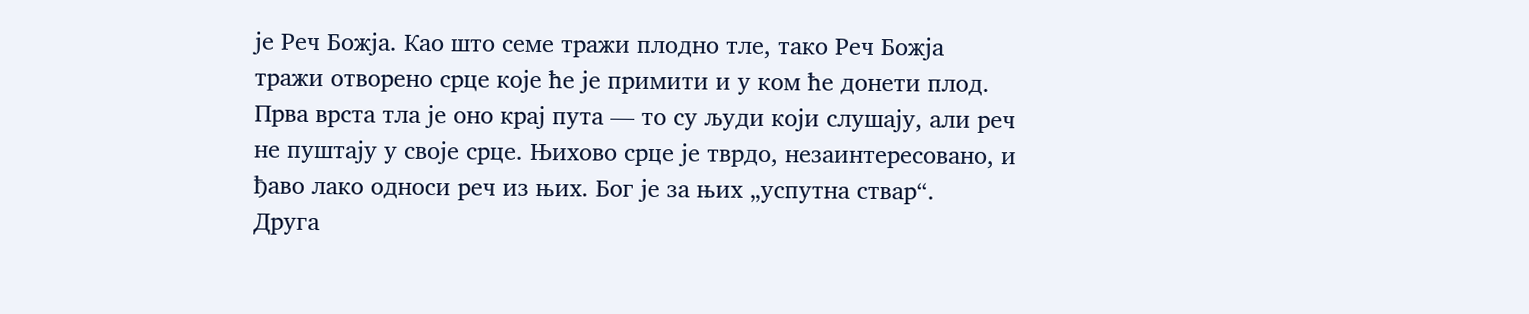је Реч Божја. Као што семе тражи плодно тле, тако Реч Божја тражи отворено срце које ће је примити и у ком ће донети плод.
Прва врста тла је оно крај пута — то су људи који слушају, али реч не пуштају у своје срце. Њихово срце је тврдо, незаинтересовано, и ђаво лако односи реч из њих. Бог је за њих „успутна ствар“.
Друга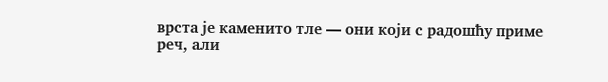врста је каменито тле — они који с радошћу приме реч, али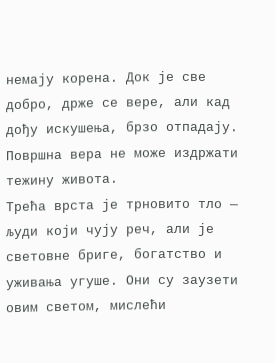немају корена. Док је све добро, држе се вере, али кад дођу искушења, брзо отпадају. Површна вера не може издржати тежину живота.
Трећа врста је трновито тло — људи који чују реч, али је световне бриге, богатство и уживања угуше. Они су заузети овим светом, мислећи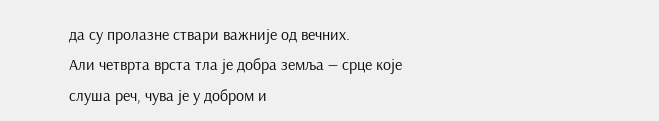да су пролазне ствари важније од вечних.
Али четврта врста тла је добра земља — срце које слуша реч, чува је у добром и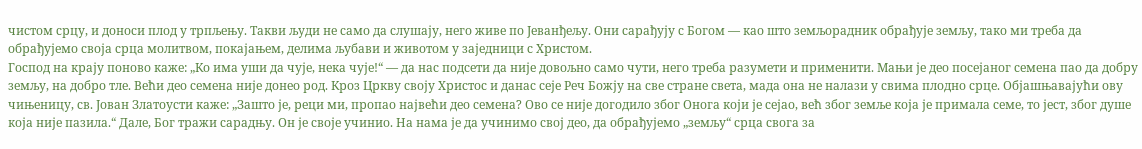чистом срцу, и доноси плод у трпљењу. Такви људи не само да слушају, него живе по Јеванђељу. Они сарађују с Богом — као што земљорадник обрађује земљу, тако ми треба да обрађујемо своја срца молитвом, покајањем, делима љубави и животом у заједници с Христом.
Господ на крају поново каже: „Ко има уши да чује, нека чује!“ — да нас подсети да није довољно само чути, него треба разумети и применити. Мањи је део посејаног семена пао да добру земљу, на добро тле. Већи део семена није донео род. Кроз Цркву своју Христос и данас сеје Реч Божју на све стране света, мада она не налази у свима плодно срце. Објашњавајући ову чињеницу, св. Јован Златоусти каже: „Зашто је, реци ми, пропао највећи део семена? Ово се није догодило због Онога који је сејао, већ због земље која је примала семе, то јест, због душе која није пазила.“ Дале, Бог тражи сарадњу. Он је своје учинио. На нама је да учинимо свој део, да обрађујемо „земљу“ срца свога за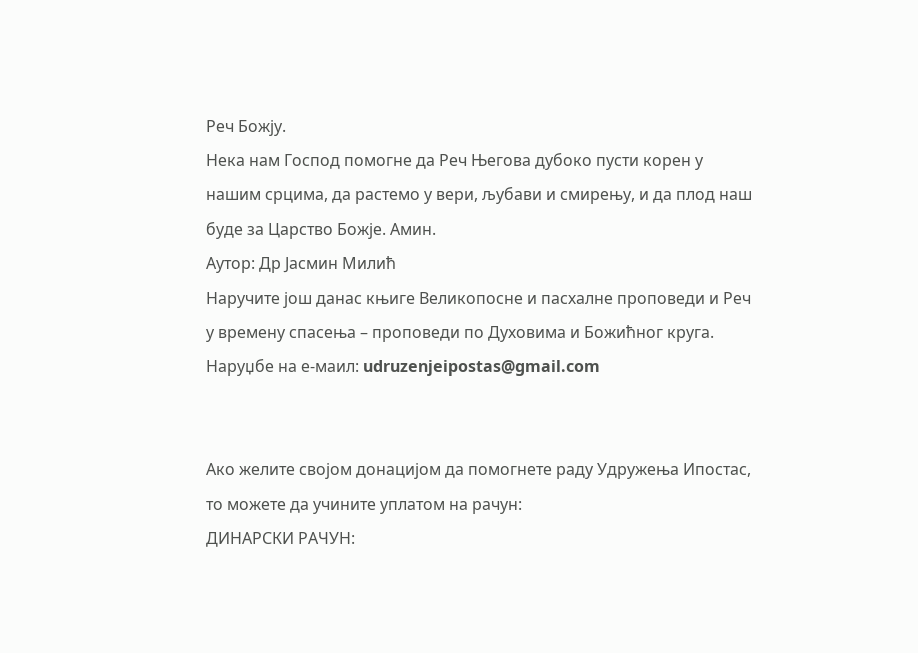Реч Божју.
Нека нам Господ помогне да Реч Његова дубоко пусти корен у нашим срцима, да растемо у вери, љубави и смирењу, и да плод наш буде за Царство Божје. Амин.
Aутор: Др Јасмин Милић
Наручите још данас књигe Великопосне и пасхалне проповеди и Реч у времену спасења – проповеди по Духовима и Божићног круга. Наруџбе на е-маил: udruzenjeipostas@gmail.com


Ако желите својом донацијом да помогнете раду Удружења Ипостас, то можете да учините уплатом на рачун:
ДИНАРСКИ РАЧУН: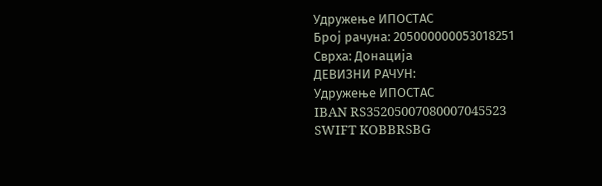Удружење ИПОСТАС
Број рачуна: 205000000053018251
Сврха: Донација
ДЕВИЗНИ РАЧУН:
Удружење ИПОСТАС
IBAN RS35205007080007045523
SWIFT KOBBRSBG